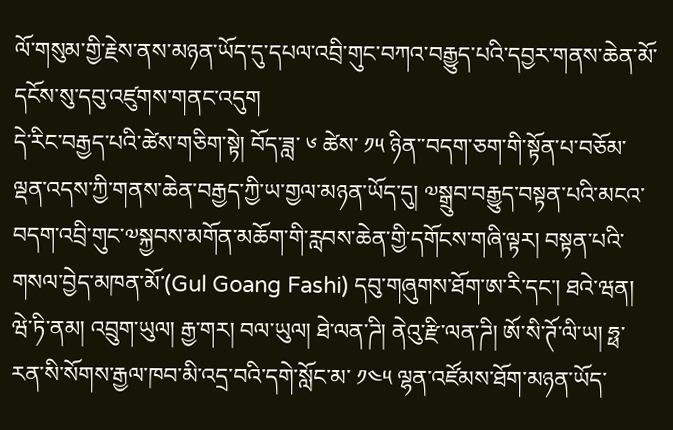ལོ་གསུམ་གྱི་རྗེས་ནས་མཉན་ཡོད་དུ་དཔལ་འབྲི་གུང་བཀའ་བརྒྱུད་པའི་དབྱར་གནས་ཆེན་མོ་དངོས་སུ་དབུ་འཛུགས་གནང་འདུག
དེ་རིང་བརྒྱད་པའི་ཚེས་གཅིག་སྟེ། བོད་ཟླ་ ༦ ཚེས་ ༡༥ ཉིན་་བདག་ཅག་གི་སྟོན་པ་བཅོམ་ལྡན་འདས་ཀྱི་གནས་ཆེན་བརྒྱད་ཀྱི་ཡ་གྱལ་མཉན་ཡོད་དུ། ༧སྒྲུབ་བརྒྱུད་བསྟན་པའི་མངའ་བདག་འབྲི་གུང་༧སྐྱབས་མགོན་མཆོག་གི་རླབས་ཆེན་གྱི་དགོངས་གཞི་ལྟར། བསྟན་པའི་གསལ་བྱེད་མཁན་མོ་(Gul Goang Fashi) དབུ་གཞུགས་ཐོག་ཨ་རི་དང་། ཐའེ་ཝན། ཝེ་ཏི་ནམ། འབྲུག་ཡུལ། རྒྱ་གར། བལ་ཡུལ། ཐེ་ལན་ཌི། ནེའུ་རྫི་ལན་ཌི། ཨོ་སི་ཊོ་ལི་ཡ། ཧྥ་རན་སི་སོགས་རྒྱལ་ཁབ་མི་འདྲ་བའི་དགེ་སློང་མ་ ༡༤༥ ལྷན་འཛོམས་ཐོག་མཉན་ཡོད་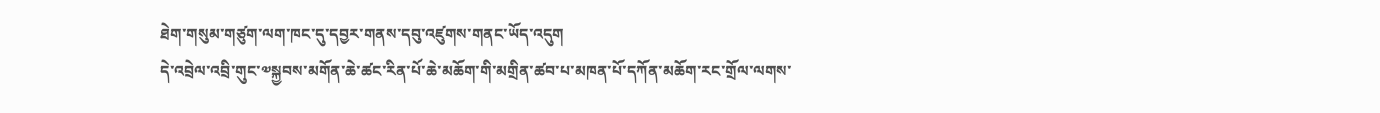ཐེག་གསུམ་གཙུག་ལག་ཁང་དུ་དབྱར་གནས་དབུ་འཛུགས་གནང་ཡོད་འདུག
དེ་འབྲེལ་འབྲི་གུང་༧སྐྱབས་མགོན་ཆེ་ཚང་རིན་པོ་ཆེ་མཆོག་གི་མགྲིན་ཚབ་པ་མཁན་པོ་དཀོན་མཆོག་རང་གྲོལ་ལགས་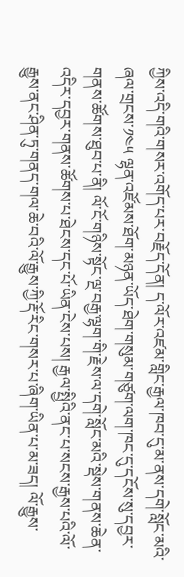ཀྱིས་འདི་གའི་གསར་འགོད་པར་བརྗོད་དོན། ད་ལོར་འཛམ་གླིང་རྒྱལ་ཁབ་དུ་མ་ནས་དགེ་སློང་མའི་ཞལ་གྲངས་༡༤༥ ལྷན་འཛོམས་ཐོག་མཉན་ཡོད་ཐེག་གསུམ་གཙུག་ལག་ཁང་དུ་དངོས་སུ་དབྱར་གནས་ཚོགས་ཐུབ་པ་ནི། ལོ་ངོ་གཉིས་སྟོང་ལྔ་བརྒྱ་ལྷག་གི་རྗེས་ལ་དགེ་སློང་མའི་སྡེས་གནས་ཆེན་འདིར་དབྱར་གནས་ཚོགས་པ་ཐེངས་དང་པོ་ཡིན་ངེས་པས། རྒྱལ་སྤྱིའི་ནང་པ་སངས་རྒྱས་པའི་ལོ་རྒྱུས་ནང་ཤིན་ཏུ་གནད་གལ་ཆེ་བའི་ལོ་རྒྱུས་ཀྱི་རྡོ་རིང་གསར་པ་ཞིག་ཡིན་པ་མ་ཟད། ལོ་རྒྱུས་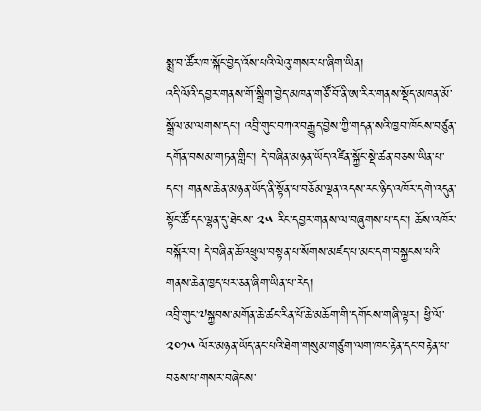སྨྲ་བ་ཚོར་ཁ་སྐོང་བྱེད་འོས་པའི་ལེའུ་གསར་པ་ཞིག་ཡིན།
འདི་ལོའི་དབྱར་གནས་གོ་སྒྲིག་བྱེད་མཁན་གཙོ་བོ་ནི་ཨ་རིར་གནས་སྡོད་མཁན་མོ་སྒྲོལ་མ་ལགས་དང་། འབྲི་གུང་བཀའ་བརྒྱུད་བྱེས་ཀྱི་གདན་སའི་ཁྱབ་ཁོངས་བཙུན་དགོན་བསམ་གཏན་གླིང་། དེ་བཞིན་མཉན་ཡོད་འཛིན་སྐྱོང་སྡེ་ཚན་བཅས་ཡིན་པ་དང་། གནས་ཆེན་མཉན་ཡོད་ནི་སྟོན་པ་བཅོམ་ལྡན་འདས་རང་ཉིད་འཁོར་དགེ་འདུན་སྟོང་ཚོ་དང་ལྷན་དུ་ཐེངས་ ༢༥ རིང་དབྱར་གནས་ལ་བཞུགས་པ་དང་། ཆོས་འཁོར་བསྐོར་བ། དེ་བཞིན་ཆོ་འཕྲུལ་བསྟན་པ་སོགས་མཛད་པ་མང་དག་བསྐྱངས་པའི་གནས་ཆེན་ཁྱད་པར་ཅན་ཞིག་ཡིན་པ་རེད།
འབྲི་གུང་༧སྐྱབས་མགོན་ཆེ་ཚང་རིན་པོ་ཆེ་མཆོག་གི་དགོངས་གཞི་ལྟར། ཕྱི་ལོ་༢༠༡༥ ལོར་མཉན་ཡོད་ནང་པའི་ཐེག་གསུམ་གཙུག་ལག་ཁང་རྟེན་དང་བརྟེན་པ་བཅས་པ་གསར་བཞེངས་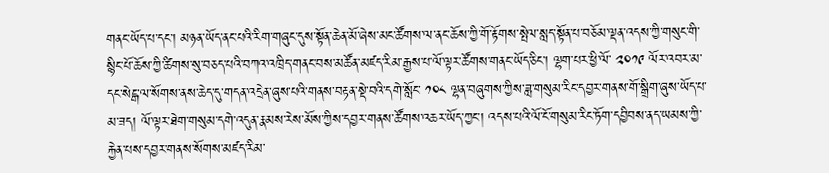གནང་ཡོད་པ་དང་། མཉན་ཡོད་ནང་པའི་རིག་གཞུང་དུས་སྟོན་ཆེན་མོ་ཞེས་མང་ཚོགས་ལ་ནང་ཆོས་ཀྱི་གོ་རྟོགས་སྤེལ་སླད་སྟོན་པ་བཅོམ་ལྡན་འདས་ཀྱི་གསུང་གི་སྙིང་པོ་ཆོས་ཀྱི་ཚིགས་སུ་བཅད་པའི་བཀའ་འཁྲིད་གནང་བས་མཚོན་མཛད་རིམ་རྒྱས་པ་ལོ་ལྟར་ཚོགས་གནང་ཡོད་ཅིང་། ལྷག་པར་ཕྱི་ལོ་ ༢༠༡༩ ལོར་འབར་མ་དང་སེངྒ་ལ་སོགས་ནས་ཆེད་དུ་གདན་འདྲེན་ཞུས་པའི་གནས་བརྟན་སྡེ་བའི་དགེ་སློང་ ༡༠༨ ལྷན་བཞུགས་ཀྱིས་ཟླ་གསུམ་རིང་དབྱར་གནས་གོ་སྒྲིག་ཞུས་ཡོད་པ་མ་ཟད། ལོ་ལྟར་ཐེག་གསུམ་དགེ་འདུན་རྣམས་རེས་མོས་ཀྱིས་དབྱར་གནས་ཚོགས་འཆར་ཡོད་ཀྱང་། འདས་པའི་ལོ་ངོ་གསུམ་རིང་ཏོག་དབྱིབས་ནད་ཡམས་ཀྱི་རྐྱེན་པས་དབྱར་གནས་སོགས་མཛད་རིམ་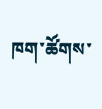ཁག་ཚོགས་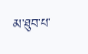མ་ཐུབ་པ་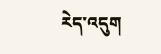རེད་འདུག